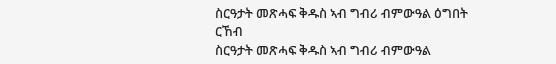ስርዓታት መጽሓፍ ቅዱስ ኣብ ግብሪ ብምውዓል ዕግበት ርኸብ
ስርዓታት መጽሓፍ ቅዱስ ኣብ ግብሪ ብምውዓል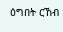ዕግበት ርኸብ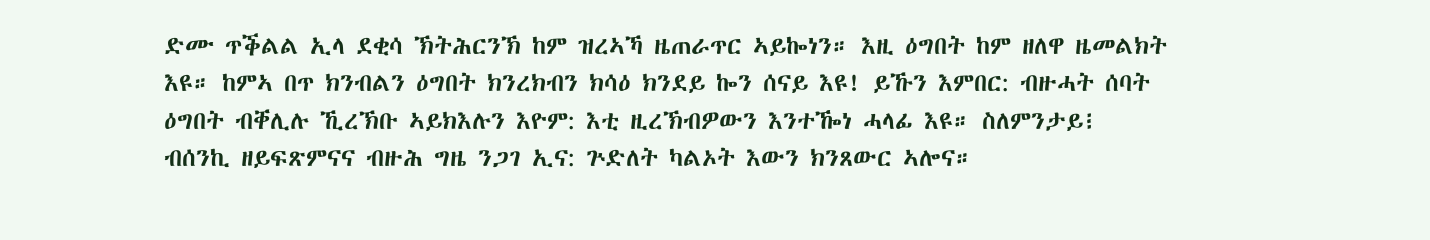ድሙ ጥቕልል ኢላ ደቂሳ ኽትሕርንኽ ከም ዝረኣኻ ዜጠራጥር ኣይኰነን። እዚ ዕግበት ከም ዘለዋ ዜመልክት እዩ። ከምኣ በጥ ክንብልን ዕግበት ክንረክብን ክሳዕ ክንደይ ኰን ሰናይ እዩ! ይኹን እምበር: ብዙሓት ሰባት ዕግበት ብቐሊሉ ኺረኽቡ ኣይክእሉን እዮም: እቲ ዚረኽብዎውን እንተዀነ ሓላፊ እዩ። ስለምንታይ፧
ብሰንኪ ዘይፍጽምናና ብዙሕ ግዜ ንጋገ ኢና: ጕድለት ካልኦት እውን ክንጸውር ኣሎና።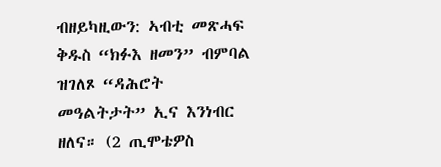ብዘይካዚውን: ኣብቲ መጽሓፍ ቅዱስ “ክፉእ ዘመን” ብምባል ዝገለጾ “ዳሕሮት መዓልትታት” ኢና እንነብር ዘለና። (2 ጢሞቴዎስ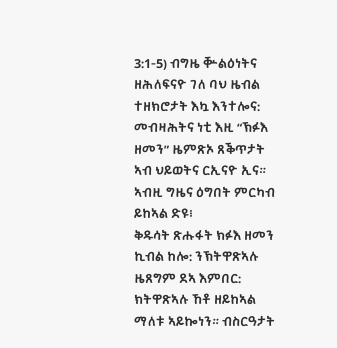3:1-5) ብግዜ ቝልዕነትና ዘሕለፍናዮ ገለ ባህ ዜብል ተዘክሮታት እኳ እንተሎና: መብዛሕትና ነቲ እዚ “ኽፉእ ዘመን” ዜምጽኦ ጸቕጥታት ኣብ ህይወትና ርኢናዮ ኢና። ኣብዚ ግዜና ዕግበት ምርካብ ይከኣል ድዩ፧
ቅዱሳት ጽሑፋት ክፉእ ዘመን ኪብል ከሎ: ንኽትዋጽኣሉ ዜጸግም ደኣ እምበር: ክትዋጽኣሉ ኸቶ ዘይከኣል ማለቱ ኣይኰነን። ብስርዓታት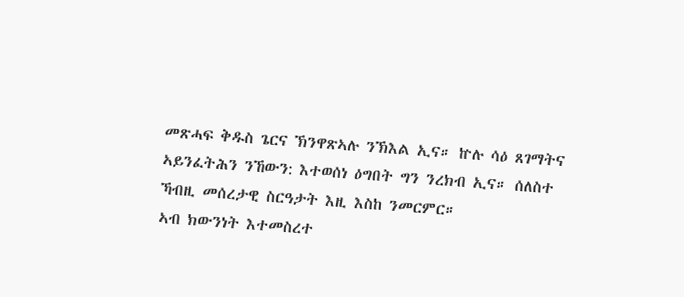መጽሓፍ ቅዱስ ጌርና ኽንዋጽኣሉ ንኽእል ኢና። ኵሉ ሳዕ ጸገማትና ኣይንፈትሕን ንኸውን: እተወሰነ ዕግበት ግን ንረክብ ኢና። ሰለስተ ኻብዚ መሰረታዊ ስርዓታት እዚ እስከ ንመርምር።
ኣብ ክውንነት እተመስረተ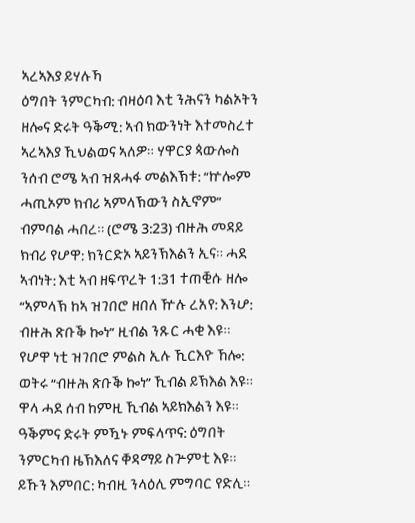ኣረኣእያ ይሃሉኻ
ዕግበት ንምርካብ: ብዛዕባ እቲ ንሕናን ካልኦትን ዘሎና ድሩት ዓቕሚ: ኣብ ክውንነት እተመስረተ ኣረኣእያ ኺህልወና ኣለዎ። ሃዋርያ ጳውሎስ ንሰብ ሮሜ ኣብ ዝጸሓፋ መልእኽቱ: “ኵሎም ሓጢኦም ክብሪ ኣምላኽውን ስኢኖም” ብምባል ሓበረ። (ሮሜ 3:23) ብዙሕ መዳይ ክብሪ የሆዋ: ክንርድኦ ኣይንኽእልን ኢና። ሓደ ኣብነት: እቲ ኣብ ዘፍጥረት 1:31 ተጠቒሱ ዘሎ “ኣምላኽ ከኣ ዝገበሮ ዘበለ ዅሉ ረአየ: እንሆ: ብዙሕ ጽቡቕ ኰነ” ዚብል ንጹር ሓቂ እዩ። የሆዋ ነቲ ዝገበሮ ምልስ ኢሉ ኺርእዮ ኸሎ: ወትሩ “ብዙሕ ጽቡቕ ኰነ” ኺብል ይኽእል እዩ። ዋላ ሓደ ሰብ ከምዚ ኺብል ኣይክእልን እዩ። ዓቕምና ድሩት ምዃኑ ምፍላጥና: ዕግበት ንምርካብ ዜኽእለና ቐዳማይ ስጕምቲ እዩ። ይኹን እምበር: ካብዚ ንላዕሊ ምግባር የድሊ።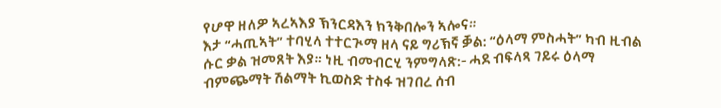የሆዋ ዘለዎ ኣረኣእያ ኽንርዳእን ክንቅበሎን ኣሎና።
እታ “ሓጢኣት” ተባሂላ ተተርጒማ ዘላ ናይ ግሪኽኛ ቓል: “ዕላማ ምስሓት” ካብ ዚብል ሱር ቃል ዝመጸት እያ። ነዚ ብመብርሂ ንምግላጽ:- ሓደ ብፍላጻ ገይሩ ዕላማ ብምጭማት ሽልማት ኪወስድ ተስፋ ዝገበረ ሰብ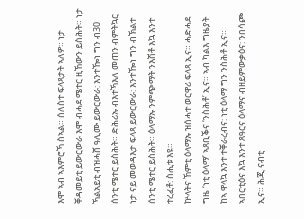እሞ ኣብ ኣእምሮኻ ስኣል። ሰለስተ ፍላጻታት ኣለዎ። ነታ ቐዳመይቲ ይውርውራ እሞ ብሓደ ሜተር ዚኸውን ይስሕት። ነታ ኻልአይቲ ብዝሓሸ ዓሊሙ ይውርውራ: እንተዀነ ግን ብ30 ሰንቲ ሜተር ይስሕት። ድሕሪኡ ብእተኻእለ መጠን ብምትኳር ነታ ናይ መወዳእታ ፍላጻ ይውርውራ: እንተዀነ ግን ብኽልተ ሰንቲ ሜተር ይስሕት። ዕላማኡ ንምጭማት ንእሽቶ እኳ እንተ ተረፈቶ: ስሒቱ እዩ።
ኵላትና ኸምቲ ዕላማኡ ዝሰሓተ ወርዋሪ ፍላጻ ኢና። ሓድሓደ ግዜ ‘ነቲ ዕላማ’ ኣጸቢቕና ‘ንስሕቶ’ ኢና። ኣብ ካልእ ግዜያት ከኣ ዋላኳ እንተ ተቐራረብና: ነቲ ዕላማ ግን ንስሕቶ ኢና። ኣበርቲዕና እኳ እንተ ጸዓርና ዕላማና ብዘይምውቃዕና: ንበሳጮ ኢና። ሕጂ ናብቲ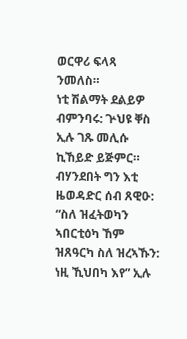ወርዋሪ ፍላጻ ንመለስ።
ነቲ ሽልማት ደልይዎ ብምንባሩ: ጕህዩ ቐስ ኢሉ ገጹ መሊሱ ኪኸይድ ይጅምር። ብሃንደበት ግን እቲ ዜወዳድር ሰብ ጸዊዑ: “ስለ ዝፈትወካን ኣበርቲዕካ ኸም ዝጸዓርካ ስለ ዝረኣኹን: ነዚ ኺህበካ እየ” ኢሉ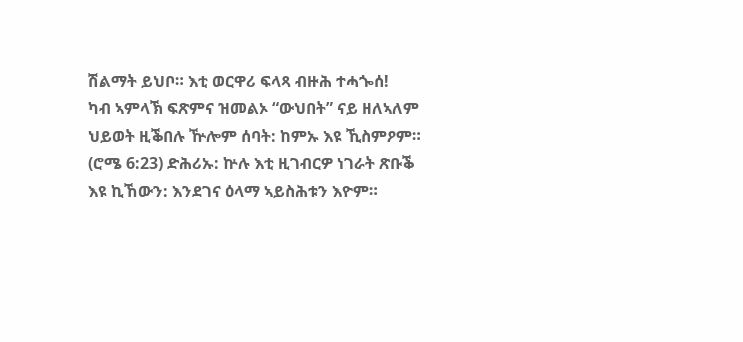ሽልማት ይህቦ። እቲ ወርዋሪ ፍላጻ ብዙሕ ተሓጐሰ!
ካብ ኣምላኽ ፍጽምና ዝመልኦ “ውህበት” ናይ ዘለኣለም ህይወት ዚቕበሉ ዅሎም ሰባት: ከምኡ እዩ ኺስምዖም። (ሮሜ 6:23) ድሕሪኡ: ኵሉ እቲ ዚገብርዎ ነገራት ጽቡቕ እዩ ኪኸውን: እንደገና ዕላማ ኣይስሕቱን እዮም።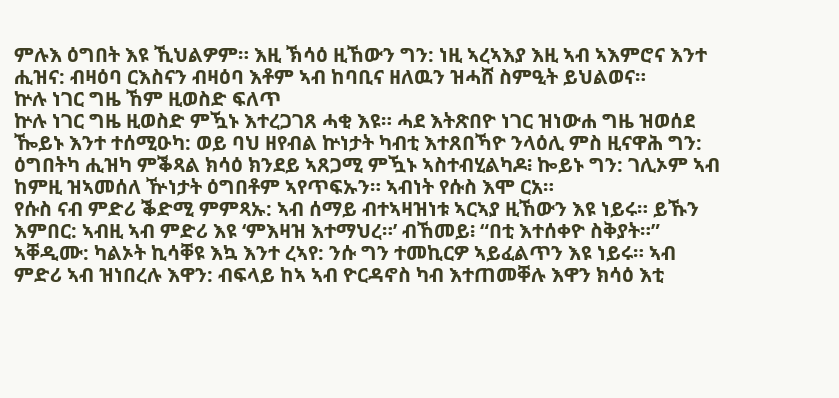ምሉእ ዕግበት እዩ ኺህልዎም። እዚ ኽሳዕ ዚኸውን ግን: ነዚ ኣረኣእያ እዚ ኣብ ኣእምሮና እንተ ሒዝና: ብዛዕባ ርእስናን ብዛዕባ እቶም ኣብ ከባቢና ዘለዉን ዝሓሸ ስምዒት ይህልወና።
ኵሉ ነገር ግዜ ኸም ዚወስድ ፍለጥ
ኵሉ ነገር ግዜ ዚወስድ ምዃኑ እተረጋገጸ ሓቂ እዩ። ሓደ እትጽበዮ ነገር ዝነውሐ ግዜ ዝወሰደ ዀይኑ እንተ ተሰሚዑካ: ወይ ባህ ዘየብል ኵነታት ካብቲ እተጸበኻዮ ንላዕሊ ምስ ዚናዋሕ ግን: ዕግበትካ ሒዝካ ምቕጻል ክሳዕ ክንደይ ኣጸጋሚ ምዃኑ ኣስተብሂልካዶ፧ ኰይኑ ግን: ገሊኦም ኣብ ከምዚ ዝኣመሰለ ዅነታት ዕግበቶም ኣየጥፍኡን። ኣብነት የሱስ እሞ ርአ።
የሱስ ናብ ምድሪ ቕድሚ ምምጻኡ: ኣብ ሰማይ ብተኣዛዝነቱ ኣርኣያ ዚኸውን እዩ ነይሩ። ይኹን እምበር: ኣብዚ ኣብ ምድሪ እዩ ‘ምእዛዝ እተማህረ።’ ብኸመይ፧ “በቲ እተሰቀዮ ስቅያት።” ኣቐዲሙ: ካልኦት ኪሳቐዩ እኳ እንተ ረኣየ: ንሱ ግን ተመኪርዎ ኣይፈልጥን እዩ ነይሩ። ኣብ ምድሪ ኣብ ዝነበረሉ እዋን: ብፍላይ ከኣ ኣብ ዮርዳኖስ ካብ እተጠመቐሉ እዋን ክሳዕ እቲ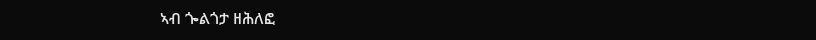ኣብ ጐልጎታ ዘሕለፎ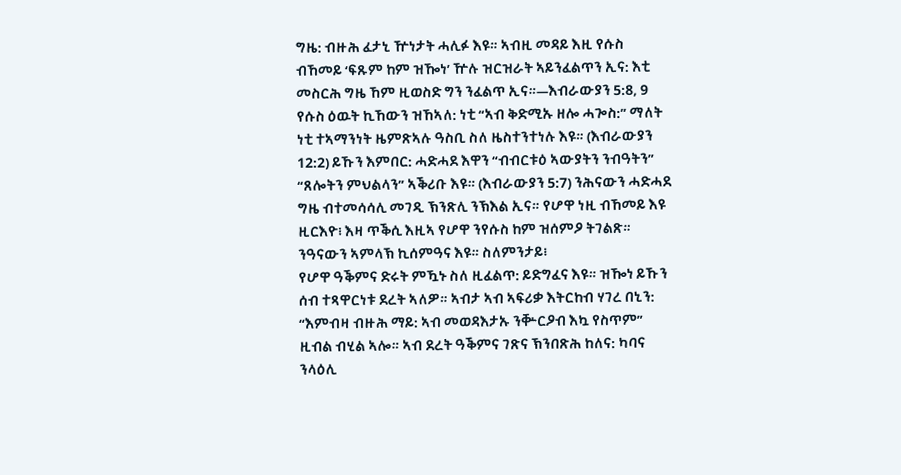ግዜ: ብዙሕ ፈታኒ ዅነታት ሓሊፉ እዩ። ኣብዚ መዳይ እዚ የሱስ ብኸመይ ‘ፍጹም ከም ዝዀነ’ ዅሉ ዝርዝራት ኣይንፈልጥን ኢና: እቲ መስርሕ ግዜ ኸም ዚወስድ ግን ንፈልጥ ኢና።—እብራውያን 5:8, 9
የሱስ ዕዉት ኪኸውን ዝኸኣለ: ነቲ “ኣብ ቅድሚኡ ዘሎ ሓጐስ:” ማለት ነቲ ተኣማንነት ዜምጽኣሉ ዓስቢ ስለ ዜስተንተነሉ እዩ። (እብራውያን 12:2) ይኹን እምበር: ሓድሓደ እዋን “ብብርቱዕ ኣውያትን ንብዓትን” “ጸሎትን ምህልላን” ኣቕሪቡ እዩ። (እብራውያን 5:7) ንሕናውን ሓድሓደ ግዜ ብተመሳሳሊ መገዲ ኽንጽሊ ንኽእል ኢና። የሆዋ ነዚ ብኸመይ እዩ ዚርእዮ፧ እዛ ጥቕሲ እዚኣ የሆዋ ንየሱስ ከም ዝሰምዖ ትገልጽ። ንዓናውን ኣምላኽ ኪሰምዓና እዩ። ስለምንታይ፧
የሆዋ ዓቕምና ድሩት ምዃኑ ስለ ዚፈልጥ: ይድግፈና እዩ። ዝዀነ ይኹን ሰብ ተጻዋርነቱ ደረት ኣለዎ። ኣብታ ኣብ ኣፍሪቃ እትርከብ ሃገረ በኒን: “እምብዛ ብዙሕ ማይ: ኣብ መወዳእታኡ ንቝርዖብ እኳ የስጥም” ዚብል ብሂል ኣሎ። ኣብ ደረት ዓቕምና ገጽና ኽንበጽሕ ከለና: ካባና ንላዕሊ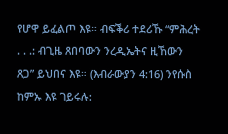የሆዋ ይፈልጦ እዩ። ብፍቕሪ ተደሪኹ “ምሕረት . . .: ብጊዜ ጸበባውን ንረዲኤትና ዚኸውን ጸጋ” ይህበና እዩ። (እብራውያን 4:16) ንየሱስ ከምኡ እዩ ገይሩሉ: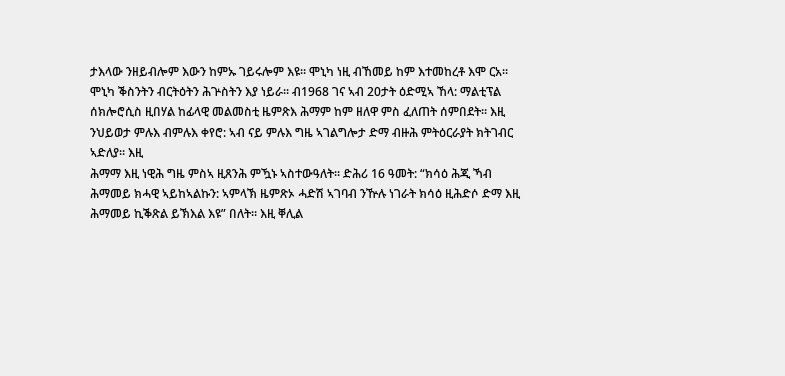ታእላው ንዘይብሎም እውን ከምኡ ገይሩሎም እዩ። ሞኒካ ነዚ ብኸመይ ከም እተመከረቶ እሞ ርአ።
ሞኒካ ቕስንትን ብርትዕትን ሕጕስትን እያ ነይራ። ብ1968 ገና ኣብ 20ታት ዕድሚኣ ኸላ: ማልቲፕል ሰክሎሮሲስ ዚበሃል ከፊላዊ መልመስቲ ዜምጽእ ሕማም ከም ዘለዋ ምስ ፈለጠት ሰምበደት። እዚ ንህይወታ ምሉእ ብምሉእ ቀየሮ: ኣብ ናይ ምሉእ ግዜ ኣገልግሎታ ድማ ብዙሕ ምትዕርራያት ክትገብር ኣድለያ። እዚ
ሕማማ እዚ ነዊሕ ግዜ ምስኣ ዚጸንሕ ምዃኑ ኣስተውዓለት። ድሕሪ 16 ዓመት: “ክሳዕ ሕጂ ኻብ ሕማመይ ክሓዊ ኣይከኣልኩን: ኣምላኽ ዜምጽኦ ሓድሽ ኣገባብ ንዅሉ ነገራት ክሳዕ ዚሕድሶ ድማ እዚ ሕማመይ ኪቕጽል ይኽእል እዩ” በለት። እዚ ቐሊል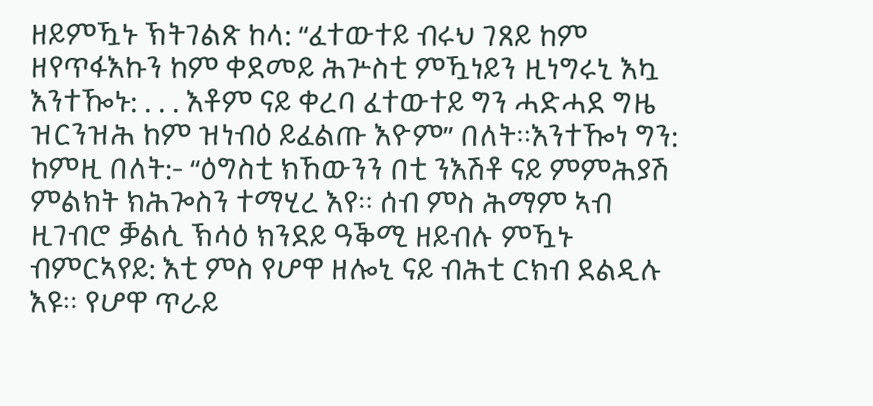ዘይምዃኑ ኽትገልጽ ከላ: “ፈተውተይ ብሩህ ገጸይ ከም ዘየጥፋእኩን ከም ቀደመይ ሕጕስቲ ምዃነይን ዚነግሩኒ እኳ እንተዀኑ: . . . እቶም ናይ ቀረባ ፈተውተይ ግን ሓድሓደ ግዜ ዝርንዝሕ ከም ዝነብዕ ይፈልጡ እዮም” በለት።እንተዀነ ግን: ከምዚ በለት:- “ዕግስቲ ክኸውንን በቲ ንእሽቶ ናይ ምምሕያሽ ምልክት ክሕጐስን ተማሂረ እየ። ሰብ ምስ ሕማም ኣብ ዚገብሮ ቓልሲ ኽሳዕ ክንደይ ዓቕሚ ዘይብሉ ምዃኑ ብምርኣየይ: እቲ ምስ የሆዋ ዘሎኒ ናይ ብሕቲ ርክብ ደልዲሉ እዩ። የሆዋ ጥራይ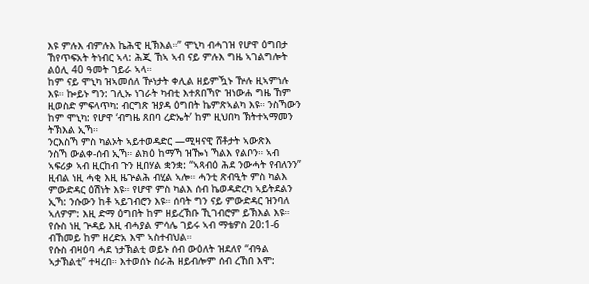እዩ ምሉእ ብምሉእ ኬሕዊ ዚኽእል።” ሞኒካ ብሓገዝ የሆዋ ዕግበታ ኸየጥፍአት ትነብር ኣላ: ሕጂ ኸኣ ኣብ ናይ ምሉእ ግዜ ኣገልግሎት ልዕሊ 40 ዓመት ገይራ ኣላ።
ከም ናይ ሞኒካ ዝኣመሰለ ዅነታት ቀሊል ዘይምዃኑ ዅሉ ዚኣምነሉ እዩ። ኰይኑ ግን: ገሊኡ ነገራት ካብቲ እተጸበኻዮ ዝነውሐ ግዜ ኸም ዚወስድ ምፍላጥካ: ብርግጽ ዝያዳ ዕግበት ኬምጽኣልካ እዩ። ንስኻውን ከም ሞኒካ: የሆዋ ‘ብግዜ ጸበባ ረድኤት’ ከም ዚህበካ ኽትተኣማመን ትኽእል ኢኻ።
ንርእስኻ ምስ ካልኦት ኣይተወዳድር —ሚዛናዊ ሸቶታት ኣውጽእ
ንስኻ ውልቀ-ሰብ ኢኻ። ልክዕ ከማኻ ዝዀነ ኻልእ የልቦን። ኣብ ኣፍሪቃ ኣብ ዚርከብ ጉን ዚበሃል ቋንቋ: “ኣጻብዕ ሕደ ንውሓት የብለንን” ዚብል ነዚ ሓቂ እዚ ዜጕልሕ ብሂል ኣሎ። ሓንቲ ጽብዒት ምስ ካልእ ምውድዳር ዕሽነት እዩ። የሆዋ ምስ ካልእ ሰብ ኬወዳድረካ ኣይትደልን ኢኻ: ንሱውን ከቶ ኣይገብሮን እዩ። ሰባት ግን ናይ ምውድዳር ዝንባለ ኣለዎም: እዚ ድማ ዕግበት ከም ዘይረኽቡ ኺገብሮም ይኽእል እዩ። የሱስ ነዚ ጕዳይ እዚ ብሓያል ምሳሌ ገይሩ ኣብ ማቴዎስ 20:1-6 ብኸመይ ከም ዘረድአ እሞ ኣስተብህል።
የሱስ ብዛዕባ ሓደ ነታኽልቲ ወይኑ ሰብ ውዕለት ዝደለየ “ብዓል ኣታኽልቲ” ተዛረበ። እተወሰኑ ስራሕ ዘይብሎም ሰብ ረኸበ እሞ: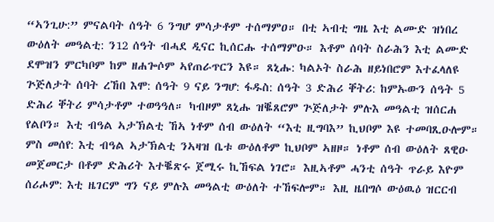“ኣንጊሁ:” ምናልባት ሰዓት 6 ንግሆ ምሳታቶም ተሰማምዐ። በቲ ኣብቲ ግዜ እቲ ልሙድ ዝነበረ ውዕለት መዓልቲ: ን12 ሰዓት ብሓደ ዲናር ኪሰርሑ ተሰማምዑ። እቶም ሰባት ስራሕን እቲ ልሙድ ደሞዝን ምርካቦም ከም ዘሐጐሶም ኣየጠራጥርን እዩ። ጸኒሑ: ካልኦት ስራሕ ዘይነበሮም እተፈላለዩ ጕጅለታት ሰባት ረኸበ እሞ: ሰዓት 9 ናይ ንግሆ: ፋዱስ: ሰዓት 3 ድሕሪ ቐትሪ: ከምኡውን ሰዓት 5 ድሕሪ ቐትሪ ምሳታቶም ተወዓዓለ። ካብዞም ጸኒሑ ዝቘጸሮም ጕጅለታት ምሉእ መዓልቲ ዝሰርሐ የልቦን። እቲ ብዓል ኣታኽልቲ ኸኣ ነቶም ሰብ ውዕለት “እቲ ዚግባእ” ኪህቦም እዩ ተመባጺዑሎም።
ምስ መሰየ: እቲ ብዓል ኣታኽልቲ ንኣዛዝ ቤቱ ውዕለቶም ኪህቦም ኣዘዞ። ነቶም ሰብ ውዕለት ጸዊዑ መጀመርታ በቶም ድሕሪት እተቘጽሩ ጀሚሩ ኪኸፍል ነገሮ። እዚኣቶም ሓንቲ ሰዓት ጥራይ እዮም ሰሪሖም: እቲ ዜገርም ግን ናይ ምሉእ መዓልቲ ውዕለት ተኸፍሎም። እዚ ዜበግሶ ውዕዉዕ ዝርርብ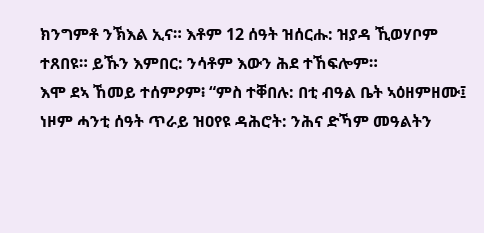ክንግምቶ ንኽእል ኢና። እቶም 12 ሰዓት ዝሰርሑ: ዝያዳ ኺወሃቦም ተጸበዩ። ይኹን እምበር: ንሳቶም እውን ሕደ ተኸፍሎም።
እሞ ደኣ ኸመይ ተሰምዖም፧ “ምስ ተቐበሉ: በቲ ብዓል ቤት ኣዕዘምዘሙ፤ ነዞም ሓንቲ ሰዓት ጥራይ ዝዐየዩ ዳሕሮት: ንሕና ድኻም መዓልትን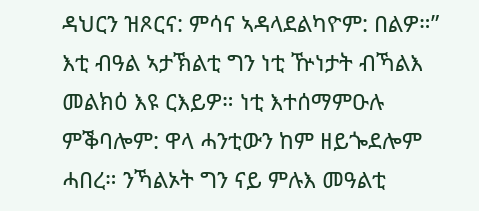ዳህርን ዝጾርና: ምሳና ኣዳላደልካዮም: በልዎ።”
እቲ ብዓል ኣታኽልቲ ግን ነቲ ዅነታት ብኻልእ መልክዕ እዩ ርእይዎ። ነቲ እተሰማምዑሉ ምቕባሎም: ዋላ ሓንቲውን ከም ዘይጐደሎም ሓበረ። ንኻልኦት ግን ናይ ምሉእ መዓልቲ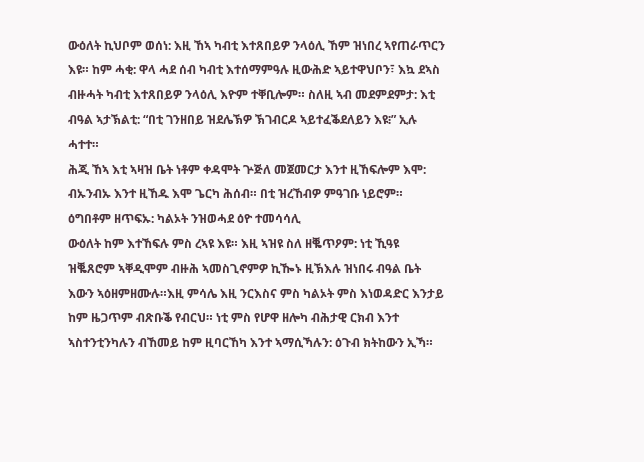ውዕለት ኪህቦም ወሰነ: እዚ ኸኣ ካብቲ እተጸበይዎ ንላዕሊ ኸም ዝነበረ ኣየጠራጥርን እዩ። ከም ሓቂ: ዋላ ሓደ ሰብ ካብቲ እተሰማምዓሉ ዚውሕድ ኣይተዋህቦን፣ እኳ ደኣስ ብዙሓት ካብቲ እተጸበይዎ ንላዕሊ እዮም ተቐቢሎም። ስለዚ ኣብ መደምደምታ: እቲ ብዓል ኣታኽልቲ: “በቲ ገንዘበይ ዝደሌኽዎ ኽገብርዶ ኣይተፈቕደለይን እዩ፧” ኢሉ ሓተተ።
ሕጂ ኸኣ እቲ ኣዛዝ ቤት ነቶም ቀዳሞት ጕጅለ መጀመርታ እንተ ዚኸፍሎም እሞ: ብኡንብኡ እንተ ዚኸዱ እሞ ጌርካ ሕሰብ። በቲ ዝረኸብዎ ምዓገቡ ነይሮም። ዕግበቶም ዘጥፍኡ: ካልኦት ንዝወሓደ ዕዮ ተመሳሳሊ
ውዕለት ከም እተኸፍሉ ምስ ረኣዩ እዩ። እዚ ኣዝዩ ስለ ዘቘጥዖም: ነቲ ኺዓዩ ዝቘጸሮም ኣቐዲሞም ብዙሕ ኣመስጊኖምዎ ኪዀኑ ዚኽእሉ ዝነበሩ ብዓል ቤት እውን ኣዕዘምዘሙሉ።እዚ ምሳሌ እዚ ንርእስና ምስ ካልኦት ምስ እነወዳድር እንታይ ከም ዜጋጥም ብጽቡቕ የብርህ። ነቲ ምስ የሆዋ ዘሎካ ብሕታዊ ርክብ እንተ ኣስተንቲንካሉን ብኸመይ ከም ዚባርኸካ እንተ ኣማሲኻሉን: ዕጉብ ክትከውን ኢኻ።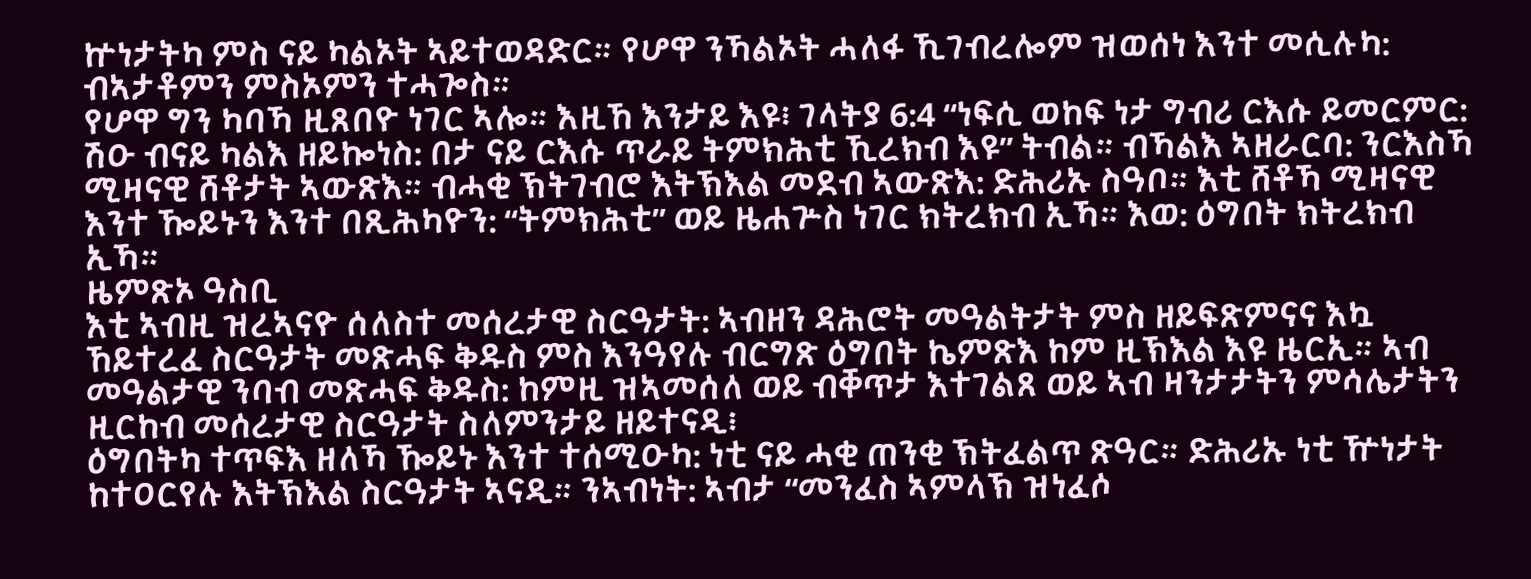ኵነታትካ ምስ ናይ ካልኦት ኣይተወዳድር። የሆዋ ንኻልኦት ሓለፋ ኺገብረሎም ዝወሰነ እንተ መሲሉካ: ብኣታቶምን ምስኦምን ተሓጐስ።
የሆዋ ግን ካባኻ ዚጸበዮ ነገር ኣሎ። እዚኸ እንታይ እዩ፧ ገላትያ 6:4 “ነፍሲ ወከፍ ነታ ግብሪ ርእሱ ይመርምር: ሽዑ ብናይ ካልእ ዘይኰነስ: በታ ናይ ርእሱ ጥራይ ትምክሕቲ ኺረክብ እዩ” ትብል። ብኻልእ ኣዘራርባ: ንርእስኻ ሚዛናዊ ሸቶታት ኣውጽእ። ብሓቂ ኽትገብሮ እትኽእል መደብ ኣውጽእ: ድሕሪኡ ስዓቦ። እቲ ሸቶኻ ሚዛናዊ እንተ ዀይኑን እንተ በጺሕካዮን: “ትምክሕቲ” ወይ ዜሐጕስ ነገር ክትረክብ ኢኻ። እወ: ዕግበት ክትረክብ ኢኻ።
ዜምጽኦ ዓስቢ
እቲ ኣብዚ ዝረኣናዮ ሰለስተ መሰረታዊ ስርዓታት: ኣብዘን ዳሕሮት መዓልትታት ምስ ዘይፍጽምናና እኳ ኸይተረፈ ስርዓታት መጽሓፍ ቅዱስ ምስ እንዓየሉ ብርግጽ ዕግበት ኬምጽእ ከም ዚኽእል እዩ ዜርኢ። ኣብ መዓልታዊ ንባብ መጽሓፍ ቅዱስ: ከምዚ ዝኣመሰለ ወይ ብቐጥታ እተገልጸ ወይ ኣብ ዛንታታትን ምሳሌታትን ዚርከብ መሰረታዊ ስርዓታት ስለምንታይ ዘይተናዲ፧
ዕግበትካ ተጥፍእ ዘለኻ ዀይኑ እንተ ተሰሚዑካ: ነቲ ናይ ሓቂ ጠንቂ ኽትፈልጥ ጽዓር። ድሕሪኡ ነቲ ዅነታት ከተዐርየሉ እትኽእል ስርዓታት ኣናዲ። ንኣብነት: ኣብታ “መንፈስ ኣምላኽ ዝነፈሶ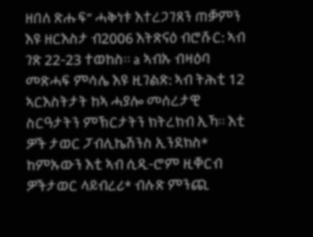ዘበለ ጽሑፍ” ሓቅነቱ እተረጋገጸን ጠቓምን እዩ ዘርእስታ ብ2006 እትጽናዕ ብሮሹር: ኣብ ገጽ 22-23 ተወከስ። a ኣብኡ ብዛዕባ መጽሓፍ ምሳሌ እዩ ዚገልጽ: ኣብ ትሕቲ 12 ኣርእስትታት ከኣ ሓያሎ መሰረታዊ ስርዓታትን ምኽርታትን ክትረክብ ኢኻ። እቲ ዎች ታወር ፓብሊኬሽንስ ኢንደክስ* ከምኡውን እቲ ኣብ ሲዲ-ሮም ዚቐርብ ዎችታወር ላይብረሪ* ብሉጽ ምንጪ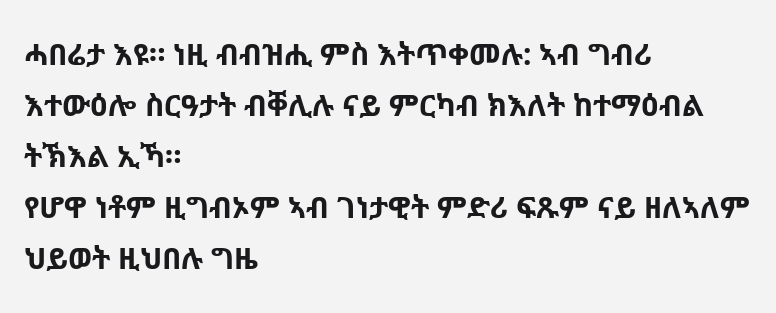ሓበሬታ እዩ። ነዚ ብብዝሒ ምስ እትጥቀመሉ: ኣብ ግብሪ እተውዕሎ ስርዓታት ብቐሊሉ ናይ ምርካብ ክእለት ከተማዕብል ትኽእል ኢኻ።
የሆዋ ነቶም ዚግብኦም ኣብ ገነታዊት ምድሪ ፍጹም ናይ ዘለኣለም ህይወት ዚህበሉ ግዜ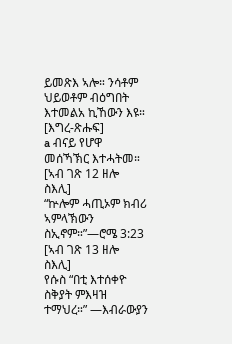ይመጽእ ኣሎ። ንሳቶም ህይወቶም ብዕግበት እተመልአ ኪኸውን እዩ።
[እግረ-ጽሑፍ]
a ብናይ የሆዋ መሰኻኽር እተሓትመ።
[ኣብ ገጽ 12 ዘሎ ስእሊ]
“ኵሎም ሓጢኦም ክብሪ ኣምላኽውን ስኢኖም።”—ሮሜ 3:23
[ኣብ ገጽ 13 ዘሎ ስእሊ]
የሱስ “በቲ እተሰቀዮ ስቅያት ምእዛዝ ተማህረ።” —እብራውያን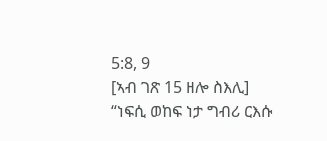5:8, 9
[ኣብ ገጽ 15 ዘሎ ስእሊ]
“ነፍሲ ወከፍ ነታ ግብሪ ርእሱ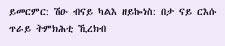ይመርምር: ሽዑ ብናይ ካልእ ዘይኰነስ: በታ ናይ ርእሱ ጥራይ ትምክሕቲ ኺረክብ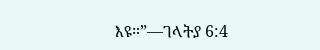እዩ።”—ገላትያ 6:4